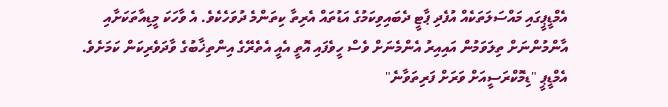އެމްޑީޕީގައި މައްސަލަތަކެއް އުފެދި ޕާޓީ ދެބައިވިކަމުގެ އަޑުތައް އެރިތާ ކިތަންމެ ދުވަހެކެވެ. އެ ވާހަކަ މީޑިއާތަކަށާއި އާންމުންނަށް ތިލަވަމުން އައިއިރު އެންމެނަށް ވެސް ހީވެފައި އޮތީ އެއީ އެތެރޭގެ އިންތިޚާބުގެ ވާދަވެރިކަން ކަމަށެވެ. އެމްޑީޕީ "ޑިމޮކްރަސީއަށް ވަރަށް ފަރިތަވާނެ"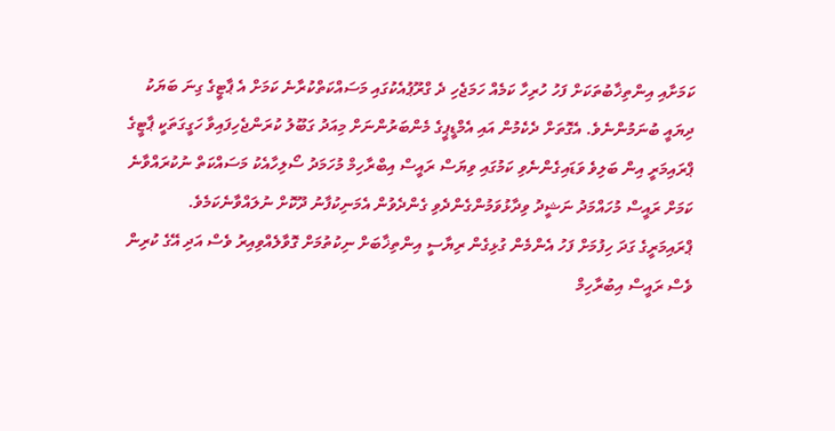ކަމަށާއި އިންތިޚާބުތަކަށް ފަހު ހުރިހާ ކަމެއް ހަމަޖެހި ދެ ގްރޫޕުއެކުގައި މަސައްކަތްކުރާނެ ކަމަށް އެ ޕާޓީގެ ގިނަ ބަޔަކު ދިޔައީ ބުނަމުންނެވެ. އެގޮތަށް ދެކެމުން އައި އެމްޑީޕީގެ މެންބަރުންނަށް މިއަދު ގަބޫލު ކުރަންޖެހިފައިވާ ހަގީގަތަކީ ޕާޓީގެ ޕްރައިމަރީ އިން ބަލިވެ ވަޑައިގެންނެވި ކަމުގައި ވިޔަސް ރައީސް އިބްރާހިމް މުހަމަދު ސޯލިހާއެކު މަސައްކަތް ނުކުރައްވާނެ ކަމަށް ރައީސް މުހައްމަދު ނަޝީދު ވިދާޅުވަމުންގެންދެވި ގެންދެވުން އެމަނިކުފާނު ދޫކޮށް ނުލައްވާނެކަމެވެ.
ޕްރައިމަރީގެ ގަދަ ހިފުމަށް ފަހު އެންމެން ގުޅިގެން ރިޔާސީ އިންތިޚާބަށް ނިކުތުމަށް ގޮވާލެއްވިއިރު ވެސް އަދި އޭގެ ކުރިން ވެސް ރައީސް އިބުރާހިމް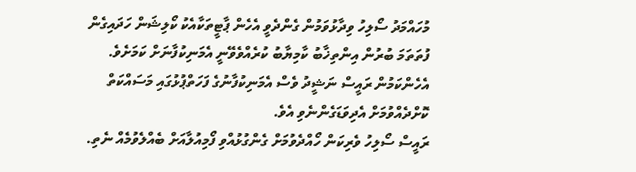މުހައްމަދު ސޯލިހު ވިދާޅުވަމުން ގެންދެވީ އެހެން ޕާޓީތަކާއެކު ކޯލިޝަން ހަދައިގެން ފުތަތަމަ ބުރުން އިންތިޚާބު ކާމިޔާބު ކުރެއްވެވޭނީ އެމަނިކުފާނަށް ކަމަށެވެ. އެހެންކަމުން ރައީސް ނަޝީދު ވެސް އެމަނިކުފާނުގެ ފަހަތްޕުޅުގައި މަސައްކަތް ކޮށްދެއްވުމަށް އެދިވަޑަގެންނެވި އެވެ.
ރައީސް ސޯލިހު ވެރިކަން ހޯއްދެވުމަށް ގެންގުޅުއްވި ފޯމިއުލާއަށް ބެއްލެވުމެއް ނެތި.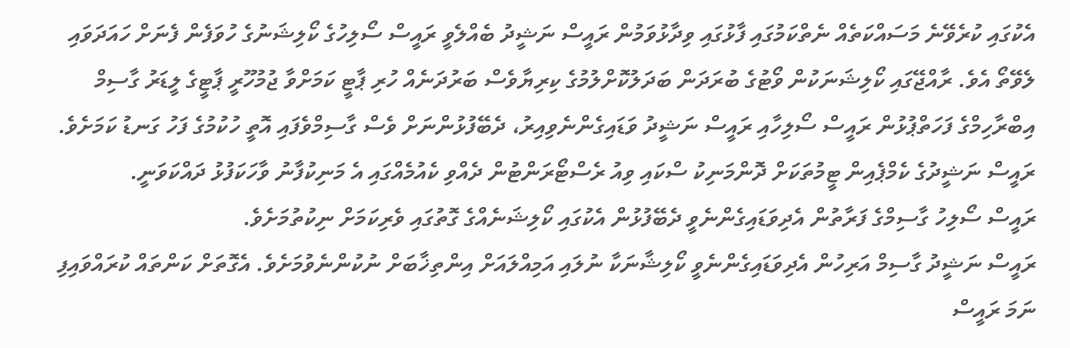އެކުގައި ކުރެވޭނެ މަސައްކަތެއް ނެތްކަމުގައި ފާޅުގައި ވިދާޅުވަމުން ރައީސް ނަޝީދު ބެއްލެވީ ރައީސް ސޯލިހުގެ ކޯލިޝަނުގެ ހުވަފެން ފެނަށް ހައަދަވައި ލެވޭތޯ އެވެ. ރާއްޖޭގައި ކޯލިޝަނަކުން ވޯޓުގެ ބުރަދަން ބަދަލުކޮށްލުމުގެ ކިރިޔާވެސް ބަރުދަނެއް ހުރި ޕާޓީ ކަމަށްވާ ޖުމުހޫރީ ޕާޓީގެ ލީޑަރު ގާސިމް އިބްރާހިމްގެ ފަހަތްޕުޅުން ރައީސް ސޯލިހާއި ރައީސް ނަޝީދު ވަޑައިގެންނެވިއިރު، ދެބޭފުޅުންނަށް ވެސް ގާސިމްވެފައި އޮތީ ހުކުމުގެ ފަހު ގަނޑު ކަމަށެވެ.
ރައީސް ނަޝީދުގެ ކެމްޕެއިން ޓީމުތަކަށް ދޮންމަނިކު ސްކައި ވިއު ރެސްޓޯރަންޓުން ދެއްވި ކެއުމެއްގައި އެ މަނިކުފާނު ވާހަކަފުޅު ދައްކަވަނީ.
ރައީސް ސޯލިހު ގާސިމްގެ ފަރާތުން އެދިވަޑައިގެންނެވީ ދެބޭފުޅުން އެކުގައި ކޯލިޝަނެއްގެ ގޮތުގައި ވެރިކަމަށް ނިކުތުމަށެވެ.
ރައީސް ނަޝީދު ގާސިމް އަރިހުން އެދިވަޑައިގެންނެވީ ކޯލިޝާނަކާ ނުލައި އަމިއްލައަށް އިންތިޚާބަށް ނުކުންނެވުމަށެވެ. އެގޮތަށް ކަންތައް ކުރައްވައިފި ނަމަ ރައީސް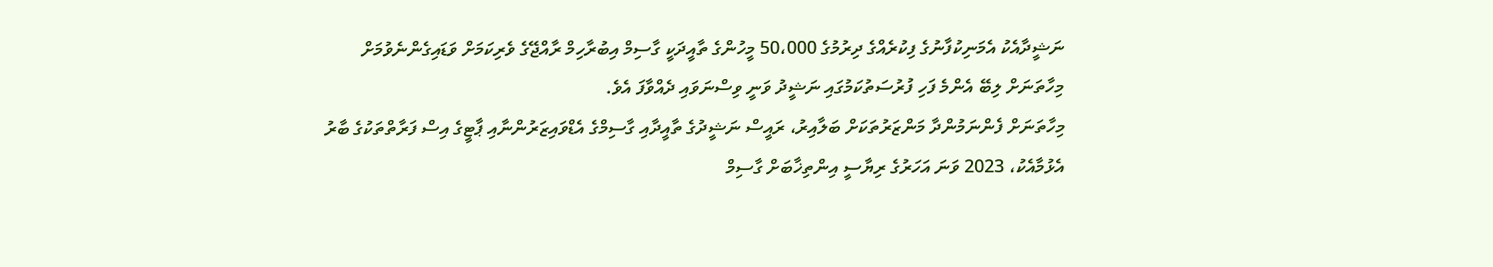ނަޝީދާއެކު އެމަނިކުފާނުގެ ފިކުރެއްގެ ދިރުމުގެ 50،000 މީހުންގެ ތާއީދަކީ ގާސިމް އިބުރާހިމް ރާއްޖޭގެ ވެރިކަމަށް ވަޑައިގެންނެވުމަށް މިހާތަނަށް ލިބޭ އެންމެ ފަހި ފުރުސަތުކަމުގައި ނަޝީދު ވަނީ ވިސްނަވައި ދެއްވާފަ އެވެ.
މިހާތަނަށް ފެންނަމުންދާ މަންޒަރުތަކަށް ބަލާއިރު، ރައީސް ނަޝީދުގެ ތާއީދާއި ގާސިމްގެ އެޑްވައިޒަރުންނާއި ޕާޓީގެ އިސް ފަރާތްތަކުގެ ބާރު އެޅުމާއެކު، 2023 ވަނަ އަހަރުގެ ރިޔާސީ އިންތިޚާބަށް ގާސިމް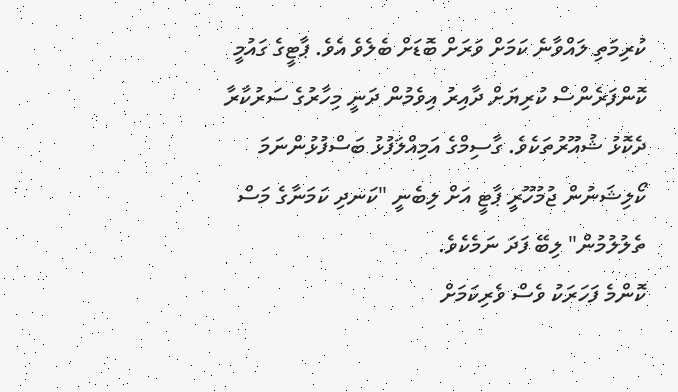ކުރިމަތި ލައްވާނެ ކަމަށް ވަރަށް ބޮޑަށް ބެލެވެ އެވެ. ޕާޓީގެ ގައުމީ ކޮންފަރެންސް ކުރިޔަށް ދާއިރު އިވެމުން ދަނީ މިހާރުގެ ސަރުކާރާ ދެކޮޅު ޝުއޫރުތަކެވެ. ގާސިމްގެ އަމިއްލަފުޅު ބަސްފުޅުންނަމަ ކޯލިޝަނުން ޖުމުހޫރީ ޕާޓީ އަށް ލިބެނީ "ކަނދި ކަމަނާގެ މަސް ތެލުލުމުން" ލިބޭ ފަދަ ނަމެކެވެ.
ކޮންމެ ފަހަރަކު ވެސް ވެރިކަމަށް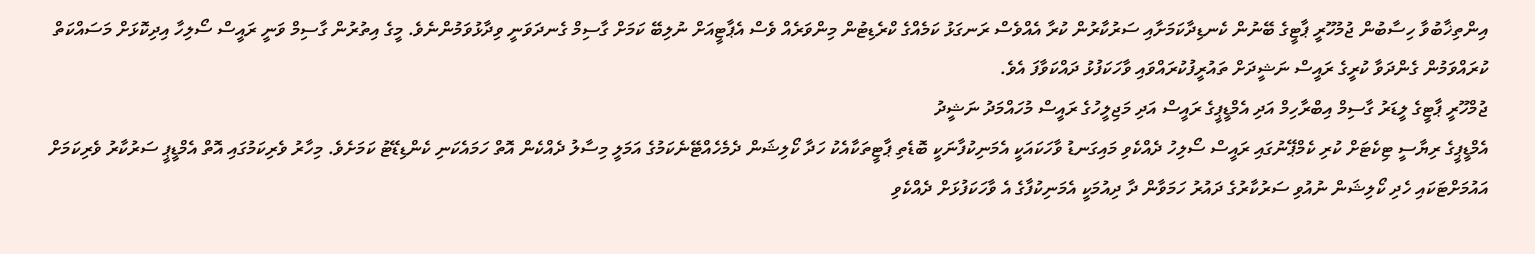އިންތިޚާބުވާ ހިސާބުން ޖުމުހޫރީ ޕާޓީގެ ބޭނުން ކެނޑިދާކަމަށާއި ސަރުކާރުން ކުރާ އެއްވެސް ރަނގަޅު ކަމެއްގެ ކްރެޑިޓުން މިންވަރެއް ވެސް އެޕާޓީއަށް ނުލިބޭ ކަމަށް ގާސިމް ގެނދަވަނީ ވިދާޅުވަމުންނެވެ. މީގެ އިތުރުން ގާސިމް ވަނީ ރައީސް ސޯލިހާ އިދިކޮޅަށް މަސައްކަތް ކުރައްވަމުން ގެންދަވާ ކުރީގެ ރައީސް ނަޝީދަށް ތައުރީފުކުރައްވައި ވާހަކަފުޅު ދައްކަވާފަ އެވެ.
ޖުމްހޫރީ ޕާޓީގެ ލީޑަރު ގާސިމް އިބްރާހިމް އަދި އެމްޑީޕީގެ ރައީސް އަދި މަޖިލީހުގެ ރައީސް މުހައްމަދު ނަޝީދު
އެމްޑީޕީގެ ރިޔާސީ ޓިކެޓަށް ކުރި ކެމްޕޭނުގައި ރައީސް ސޯލިހު ދެއްކެވި މައިގަނޑު ވާހަކައަކީ އެމަނިކުފާނަކީ ބޮޑެތި ޕާޓީތަކާއެކު ހަދާ ކޯލިޝަން ދެމެހެއްޓޭނެކަމުގެ އަމަލީ މިސާލު ދެއްކެން އޮތް ހަމައެކަނި ކެންޑިޑޭޓު ކަމަށެވެ. މިހާރު ވެރިކަމުގައި އޮތް އެމްޑީޕީ ސަރުކާރު ވެރިކަމަށް އައުމަށްޓަކައި ހެދި ކޯލިޝަން ނުއުވި ސަރުކާރުގެ ދައުރު ހަމަވާން ދާ ދިއުމަކީ އެމަނިކުފާގެ އެ ވާހަކަފުޅަށް ދެއްކެވި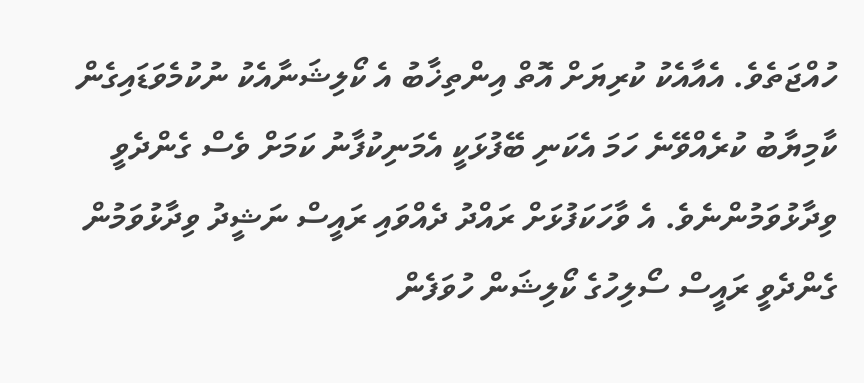ހުއްޖަތެވެ. އެއާއެކު ކުރިޔަށް އޮތް އިންތިޚާބު އެ ކޯލިޝަނާއެކު ނުކުމެވަޑައިގެން ކާމިޔާބު ކުރެއްވޭނެ ހަމަ އެކަނި ބޭފުޅަކީ އެމަނިކުފާނު ކަމަށް ވެސް ގެންދެވީ ވިދާޅުވަމުންނެވެ. އެ ވާހަކަފުޅަށް ރައްދު ދެއްވައި ރައީސް ނަޝީދު ވިދާޅުވަމުން ގެންދެވީ ރައީސް ސޯލިހުގެ ކޯލިޝަން ހުވަފެން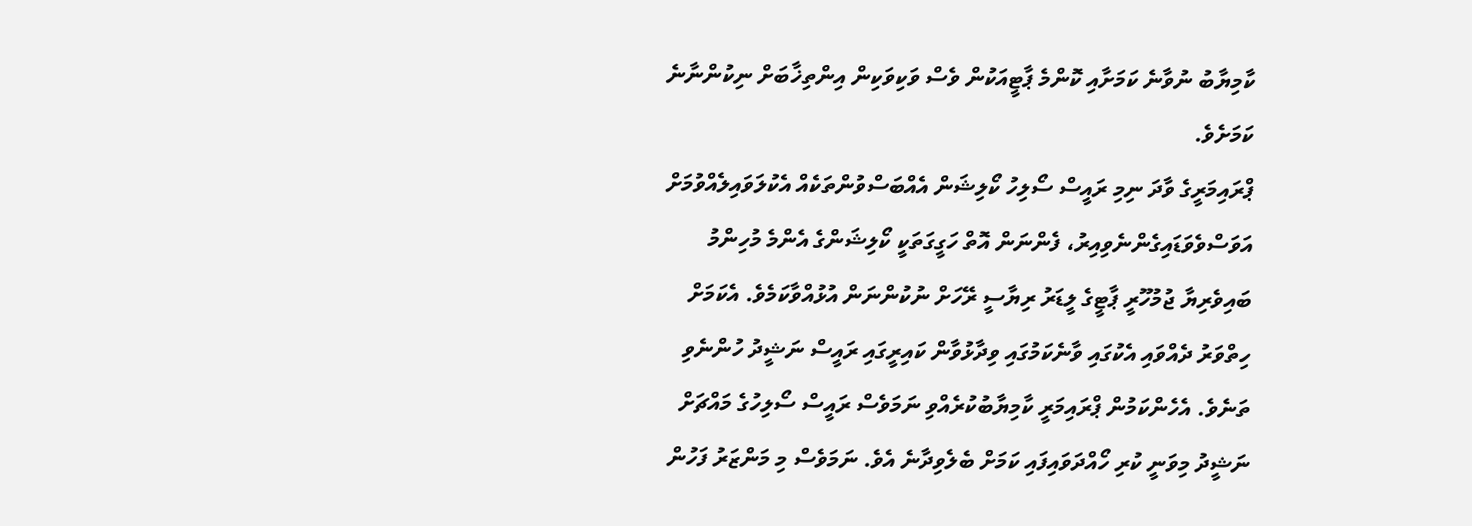ކާމިޔާބު ނުވާނެ ކަމަށާއި ކޮންމެ ޕާޓީއަކުން ވެސް ވަކިވަކިން އިންތިޚާބަށް ނިކުންނާނެ ކަމަށެވެ.
ޕްރައިމަރީގެ ވާދަ ނިމި ރައީސް ސޯލިހު ކޯލިޝަން އެއްބަސްވުންތަކެއް އެކުލަވައިލެއްވުމަށް އަވަސްވެވަޑައިގެންނެވިއިރު، ފެންނަން އޮތް ހަގީގަތަކީ ކޯލިޝަންގެ އެންމެ މުހިންމު ބައިވެރިޔާ ޖުމުހޫރީ ޕާޓީގެ ލީޑަރު ރިޔާސީ ރޭހަށް ނުކުންނަން އުޅުއްވާކަމެވެ. އެކަމަށް ހިތްވަރު ދެއްވައި އެކުގައި ވާނެކަމުގައި ވިދާޅުވާން ކައިރީގައި ރައީސް ނަޝީދު ހުންނެވި ތަނެވެ. އެހެންކަމުން ޕްރައިމަރީ ކާމިޔާބުކުރެއްވި ނަމަވެސް ރައީސް ސޯލިހުގެ މައްޗަށް ނަޝީދު މިވަނީ ކުރި ހޯއްދަވައިފައި ކަމަށް ބެލެވިދާނެ އެވެ. ނަމަވެސް މި މަންޒަރު ފަހުން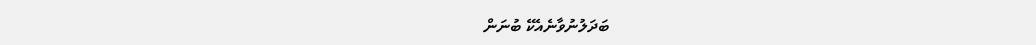ބަދަލުނުވާނެއެކޭ ބުނަން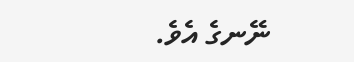ނޭނގެ އެވެ.